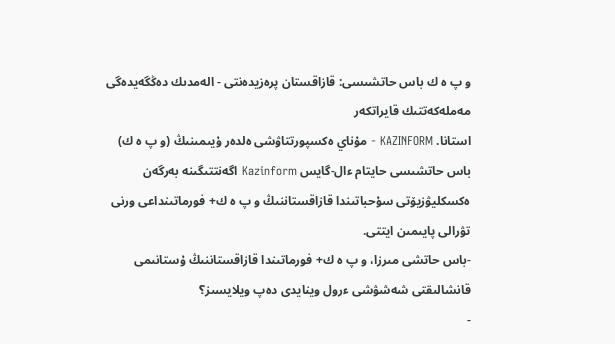و پ ە ك باس حاتشىسى: قازاقستان پرەزيدەنتى - الەمدىك دەڭگەيدەگى مەملەكەتتىك قايراتكەر
استانا. KAZINFORM - مۇناي ەكسپورتتاۋشى ەلدەر ۇيىمىنىڭ (و پ ە ك) باس حاتشىسى حايتام ءال-گايس Kazinform اگەنتتىگىنە بەرگەن ەكسكليۋزيۆتى سۇحباتىندا قازاقستاننىڭ و پ ە ك+ فورماتىنداعى ورنى تۋرالى پايىمىن ايتتى.
-باس حاتشى مىرزا، و پ ە ك+ فورماتىندا قازاقستاننىڭ ۇستانىمى قانشالىقتى شەشۋشى ءرول وينايدى دەپ ويلايسىز؟
-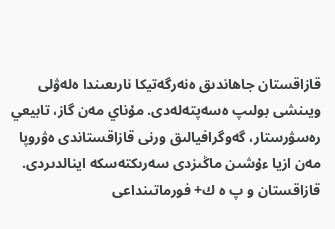قازاقستان جاھاندىق ەنەرگەتيكا نارىعىندا ەلەۋلى ويىنشى بولىپ ەسەپتەلەدى. مۇناي مەن گاز، تابيعي رەسۋرستار، گەوگرافيالىق ورنى قازاقستاندى ەۋروپا مەن ازيا ءۇشىن ماڭىزدى سەرىكتەسكە اينالدىردى.
قازاقستان و پ ە ك+ فورماتىنداعى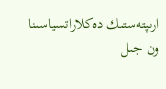ارىپتەستىك دەكلاراتسياسىنا ون جىل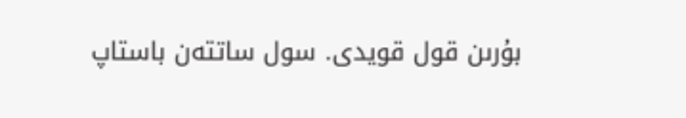بۇرىن قول قويدى. سول ساتتەن باستاپ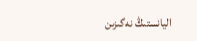اليانستىڭ نەگىزىن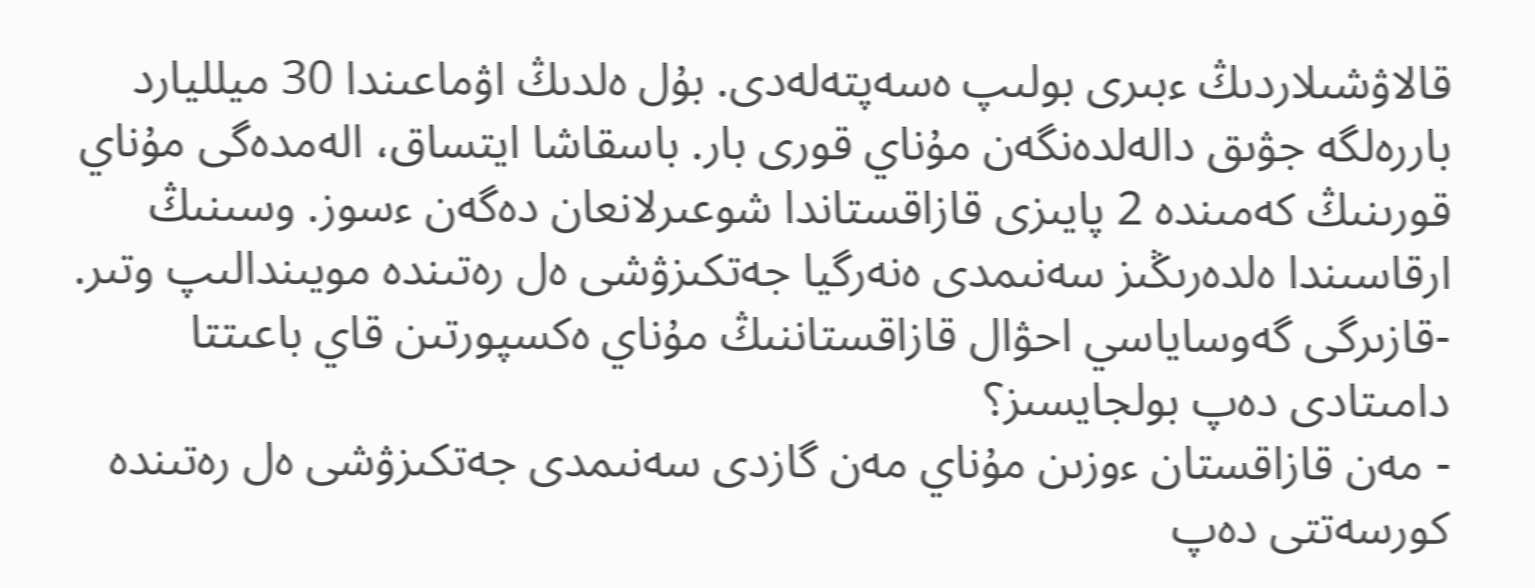قالاۋشىلاردىڭ ءبىرى بولىپ ەسەپتەلەدى. بۇل ەلدىڭ اۋماعىندا 30 ميلليارد باررەلگە جۋىق دالەلدەنگەن مۇناي قورى بار. باسقاشا ايتساق، الەمدەگى مۇناي قورىنىڭ كەمىندە 2 پايىزى قازاقستاندا شوعىرلانعان دەگەن ءسوز. وسىنىڭ ارقاسىندا ەلدەرىڭىز سەنىمدى ەنەرگيا جەتكىزۋشى ەل رەتىندە مويىندالىپ وتىر.
-قازىرگى گەوساياسي احۋال قازاقستاننىڭ مۇناي ەكسپورتىن قاي باعىتتا دامىتادى دەپ بولجايسىز؟
- مەن قازاقستان ءوزىن مۇناي مەن گازدى سەنىمدى جەتكىزۋشى ەل رەتىندە كورسەتتى دەپ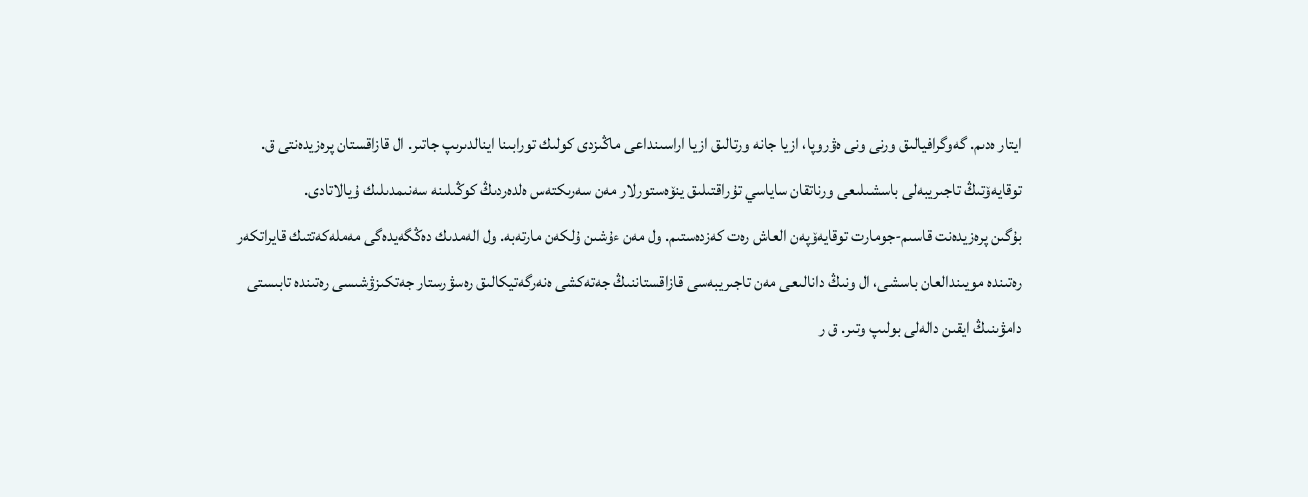ايتار ەدىم. گەوگرافيالىق ورنى ونى ەۋروپا، ازيا جانە ورتالىق ازيا اراسىنداعى ماڭىزدى كولىك تورابىنا اينالدىرىپ جاتىر. ال قازاقستان پرەزيدەنتى ق. توقايەۆتىڭ تاجىريبەلى باسشىلىعى ورناتقان ساياسي تۇراقتىلىق ينۆەستورلار مەن سەرىكتەس ەلدەردىڭ كوڭىلىنە سەنىمدىلىك ۇيالاتادى.
بۇگىن پرەزيدەنت قاسىم-جومارت توقايەۆپەن العاش رەت كەزدەستىم. ول مەن ءۇشىن ۇلكەن مارتەبە. ول الەمدىك دەڭگەيدەگى مەملەكەتتىك قايراتكەر رەتىندە مويىندالعان باسشى، ال ونىڭ دانالىعى مەن تاجىريبەسى قازاقستاننىڭ جەتەكشى ەنەرگەتيكالىق رەسۋرستار جەتكىزۋشىسى رەتىندە تابىستى دامۋىنىڭ ايقىن دالەلى بولىپ وتىر. ق ر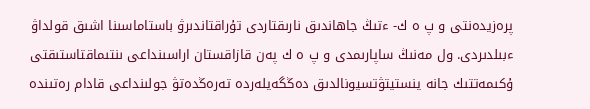پرەزيدەنتى و پ ە ك- ءتىڭ جاھاندىق نارىقتاردى تۇراقتاندىرۋ باستاماسىنا اشىق قولداۋ ءبىلدىردى. ول مەنىڭ ساپارىمدى و پ ە ك پەن قازاقستان اراسىنداعى ىنتىماقتاستىقتى ۇكىمەتتىك جانە ينستيتۋتسيونالدىق دەڭگەيلەردە تەرەڭدەتۋ جولىنداعى قادام رەتىندە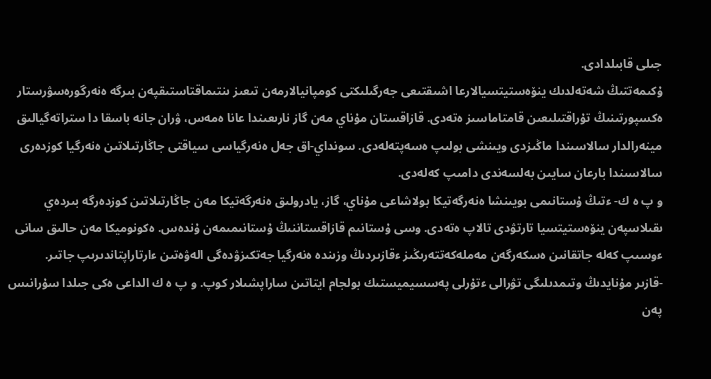جىلى قابىلدادى.
ۇكىمەتتىڭ شەتەلدىك ينۆەستيتسيالارعا اشىقتىعى جەرگىلىكتى كومپانيالارمەن تىعىز ىنتىماقتاستىقپەن بىرگە ەنەرگورەسۋرستار ەكسپورتىنىڭ تۇراقتىلىعىن قامتاماسىز ەتەدى. قازاقستان مۇناي مەن گاز نارىعىندا عانا ەمەس، ۋران جانە باسقا دا ستراتەگيالىق مينەرالدار سالاسىندا ماڭىزدى ويىنشى بولىپ ەسەپتەلەدى. سونداي-اق جەل ەنەرگياسى سياقتى جاڭارتىلاتىن ەنەرگيا كوزدەرى سالاسىندا بارعان سايىن بەلسەندى دامىپ كەلەدى.
و پ ە ك- ءتىڭ ۇستانىمى بويىنشا ەنەرگەتيكا بولاشاعى مۇناي، گاز، يادرولىق ەنەرگەتيكا مەن جاڭارتىلاتىن كوزدەرگە بىردەي ىقىلاسپەن ينۆەستيتسيا تارتۋدى تالاپ ەتەدى. وسى ۇستانىم قازاقستاننىڭ ۇستانىمىمەن ۇندەس. ەكونوميكا مەن حالىق سانى ءوسىپ كەلە جاتقانىن ەسكەرگەن مەملەكەتتەرىڭىز ءقازىردىڭ وزىندە ەنەرگيا جەتكىزۋدەگى الەۋەتىن ءارتاراپتاندىرىپ جاتىر.
-قازىر مۇنايدىڭ وتىمدىلىگى تۋرالى ءتۇرلى پەسسيميستىك بولجام ايتاتىن ساراپشىلار كوپ. و پ ە ك الداعى ەكى جىلدا سۇرانىس پەن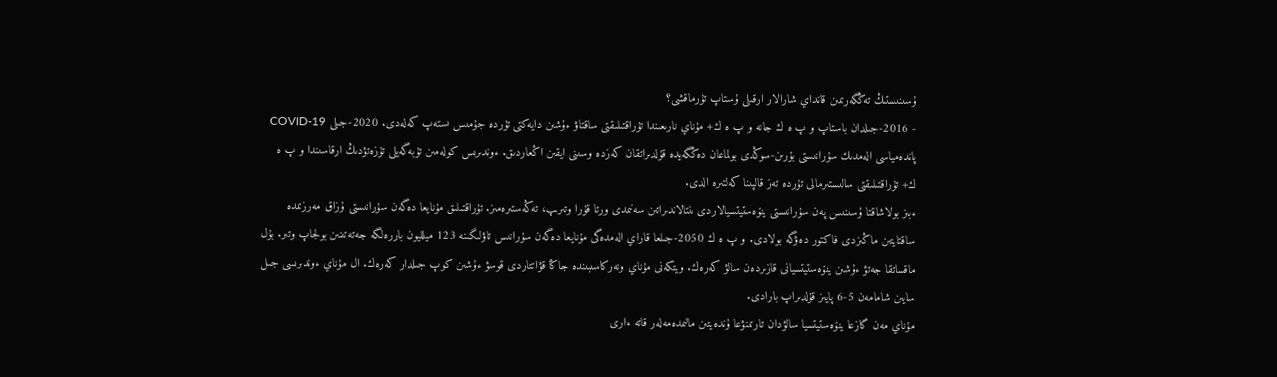ۇسىنىستىڭ تەڭگەرىمىن قانداي شارالار ارقىلى ۇستاپ تۇرماقشى؟
- 2016-جىلدان باستاپ و پ ە ك جانە و پ ە ك+ مۇناي نارىعىندا تۇراقتىلىقتى ساقتاۋ ءۇشىن دايەكتى تۇردە جۇمىس ىستەپ كەلەدى. 2020-جىلى COVID-19 پاندەمياسى الەمدىك سۇرانىستى بۇرىن-سوڭدى بولماعان دەڭگەيدە قۇلدىراتقان كەزدە وسىنى ايقىن اڭعاردىق. ءوندىرىس كولەمىن تۇبەگەيلى تۇزەتۋدىڭ ارقاسىندا و پ ە ك+ تۇراقتىلىقتى سالىستىرمالى تۇردە تەز قالپىنا كەلتىرە الدى.
ءبىز بولاشاقتا ۇسىنىس پەن سۇرانىستى ينۆەستيتسيالاردى ىنتالاندىراتىن سەنىمدى ورتا قۇرا وتىرىپ، تەڭەستىرەمىز. تۇراقتىلىق مۇنايعا دەگەن سۇرانىستى ۇزاق مەرزىمدە ساقتايتىن ماڭىزدى فاكتور دەۋگە بولادى. و پ ە ك 2050-جىلعا قاراي الەمدەگى مۇنايعا دەگەن سۇرانىس تاۋلىگىنە 123 ميلليون باررەلگە جەتەتىنىن بولجاپ وتىر. بۇل ماقساتقا جەتۋ ءۇشىن ينۆەستيتسيانى قازىردەن سالۋ كەرەك. ويتكەنى مۇناي ونەركاسىبىندە جاڭا قۋاتتاردى قوسۋ ءۇشىن كوپ جىلدار كەرەك. ال مۇناي ءوندىرىسى جىل سايىن شامامەن 5-6 پايىز قۇلدىراپ بارادى.
مۇناي مەن گازعا ينۆەستيتسيا سالۋدان تارتىنۋعا ۇندەيتىن مالىمدەمەلەر قاتە ءارى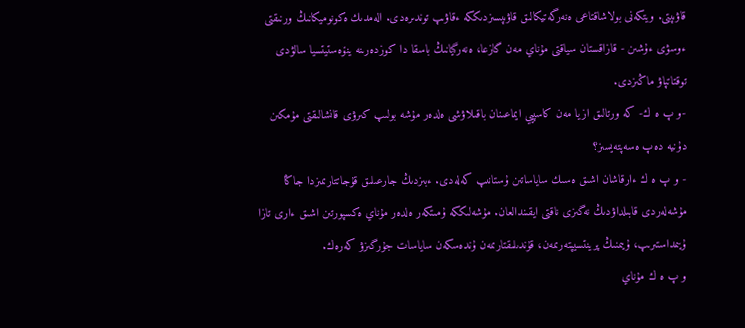قاۋىپتى. ويتكەنى بولاشاقتاعى ەنەرگەتيكالىق قاۋىپسىزدىككە ءقاۋىپ توندىرەدى. الەمدىك ەكونوميكانىڭ ورنىقتى ءوسۋى ءۇشىن - قازاقستان سياقتى مۇناي مەن گازعا، ەنەرگيانىڭ باسقا دا كوزدەرىنە ينۆەستيتسيا سالۋدى توقتاتپاۋ ماڭىزدى.
-و پ ە ك- كە ورتالىق ازيا مەن كاسپيي ايماعىنان باقىلاۋشى ەلدەر مۇشە بولىپ كىرۋى قانشالىقتى مۇمكىن دۇنيە دەپ ەسەپتەيسىز؟
- و پ ە ك ءارقاشان اشىق ەسىك ساياساتىن ۇستانىپ كەلەدى. ءبىزدىڭ جارعىلىق قۇجاتتارىمىزدا جاڭا مۇشەلەردى قابىلداۋدىڭ نەگىزى ناقتى ايقىندالعان. مۇشەلىككە ۇمىتكەر ەلدەر مۇناي ەكسپورتىن اشىق ءارى تازا ۇيىمداستىرىپ، ۇيىمنىڭ پرينتسيپتەرىمەن، قۇندىلىقتارىمەن ۇندەسكەن ساياسات جۇرگىزۋ كەرەك.
و پ ە ك مۇناي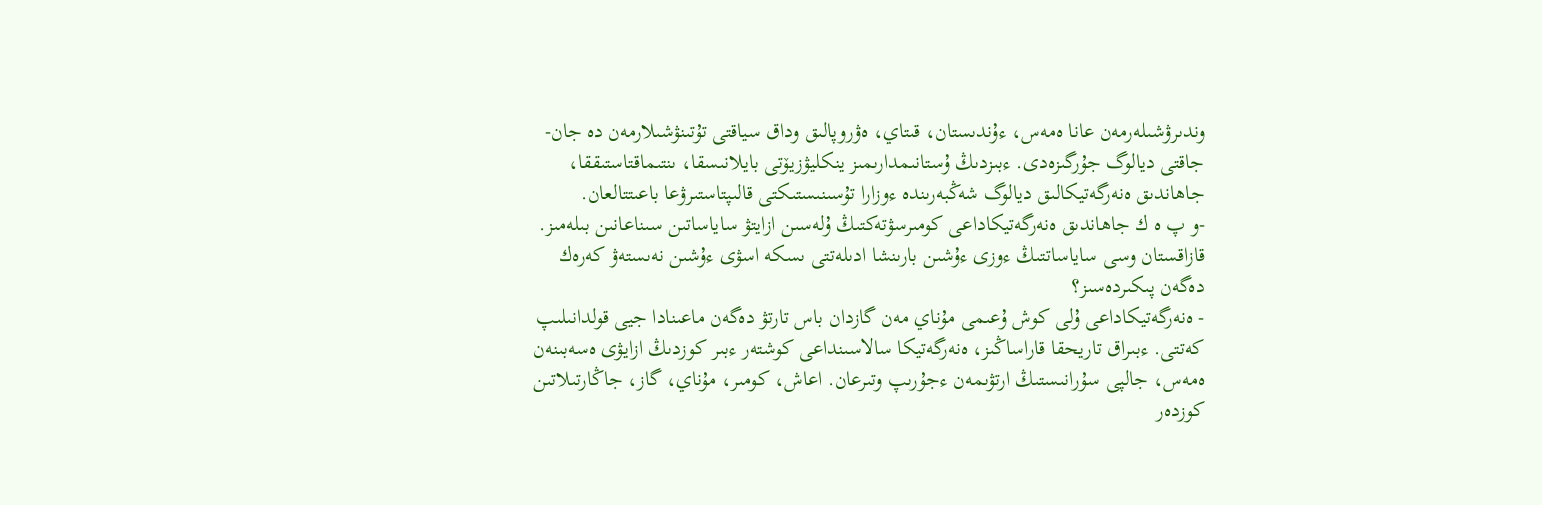وندىرۋشىلەرمەن عانا ەمەس، ءۇندىستان، قىتاي، ەۋروپالىق وداق سياقتى تۇتىنۋشىلارمەن دە جان-جاقتى ديالوگ جۇرگىزەدى. ءبىزدىڭ ۇستانىمدارىمىز ينكليۋزيۆتى بايلانىسقا، ىنتىماقتاستىققا، جاھاندىق ەنەرگەتيكالىق ديالوگ شەڭبەرىندە ءوزارا تۇسىنىستىكتى قالىپتاستىرۋعا باعىتتالعان.
-و پ ە ك جاھاندىق ەنەرگەتيكاداعى كومىرسۋتەكتىڭ ۇلەسىن ازايتۋ ساياساتىن سىناعانىن بىلەمىز. قازاقستان وسى ساياساتتىڭ ءوزى ءۇشىن بارىنشا ادىلەتتى ىسكە اسۋى ءۇشىن نەىستەۋ كەرەك دەگەن پىكىردەسىز؟
- ەنەرگەتيكاداعى ۇلى كوش ۇعىمى مۇناي مەن گازدان باس تارتۋ دەگەن ماعىنادا جيى قولدانىلىپ كەتتى. ءبىراق تاريحقا قاراساڭىز، ەنەرگەتيكا سالاسىنداعى كوشتەر ءبىر كوزدىڭ ازايۋى ەسەبىنەن ەمەس، جالپى سۇرانىستىڭ ارتۋىمەن ءجۇرىپ وتىرعان. اعاش، كومىر، مۇناي، گاز، جاڭارتىلاتىن كوزدەر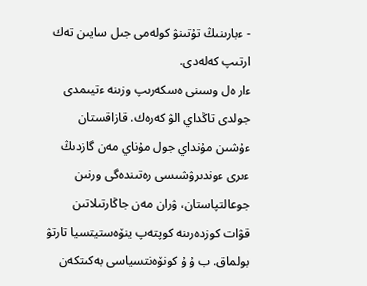- ءبارىنىڭ تۇتىنۋ كولەمى جىل سايىن تەك ارتىپ كەلەدى.
ءار ەل وسىنى ەسكەرىپ وزىنە ءتيىمدى جولدى تاڭداي الۋ كەرەك. قازاقستان ءۇشىن مۇنداي جول مۇناي مەن گازدىڭ ءىرى ءوندىرۋشىسى رەتىندەگى ورنىن جوعالتپاستان، ۋران مەن جاڭارتىلاتىن قۋات كوزدەرىنە كوپتەپ ينۆەستيتسيا تارتۋ بولماق. ب ۇ ۇ كونۆەنتسياسى بەكىتكەن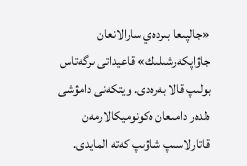«جالپىعا بىردەي سارالانعان جاۋاپكەرشىلىك» قاعيداتى ىرگەتاس بولىپ قالا بەرەدى. ويتكەنى دامۋشى ەلدەر دامىعان ەكونوميكالارمەن قاتارلاسىپ شاۋىپ كەتە المايدى.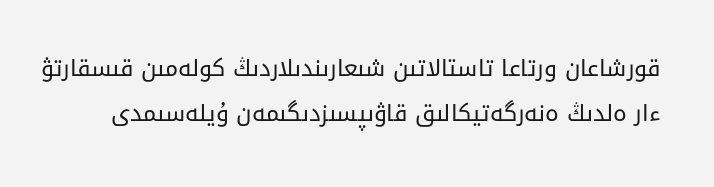قورشاعان ورتاعا تاستالاتىن شىعارىندىلاردىڭ كولەمىن قىسقارتۋ ءار ەلدىڭ ەنەرگەتيكالىق قاۋىپسىزدىگىمەن ۇيلەسىمدى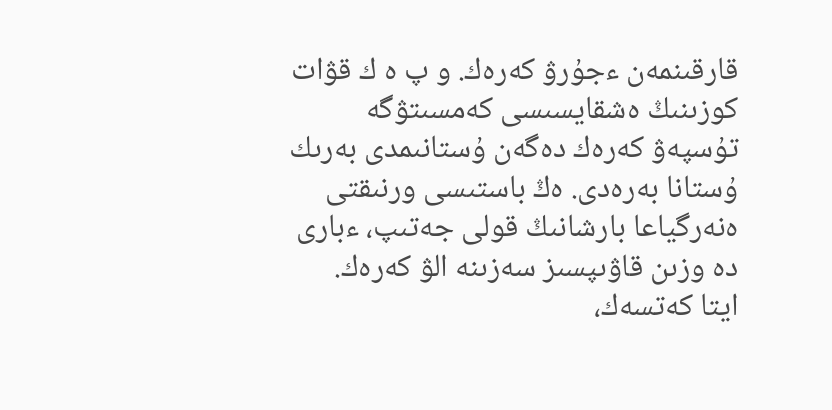قارقىنمەن ءجۇرۋ كەرەك. و پ ە ك قۋات كوزىنىڭ ەشقايسىسى كەمسىتۋگە تۇسپەۋ كەرەك دەگەن ۇستانىمدى بەرىك ۇستانا بەرەدى. ەڭ باستىسى ورنىقتى ەنەرگياعا بارشانىڭ قولى جەتىپ، ءبارى دە وزىن قاۋىپسىز سەزىنە الۋ كەرەك.
ايتا كەتسەك،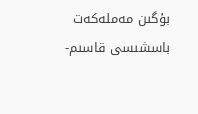بۇگىن مەملەكەت باسشىسى قاسىم-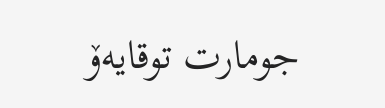جومارت توقايەۆ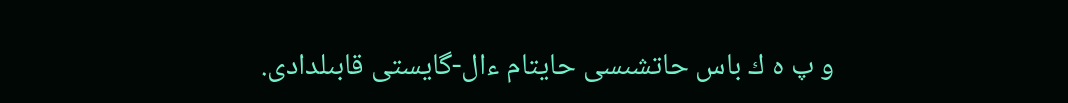و پ ە ك باس حاتشىسى حايتام ءال-گايستى قابىلدادى.